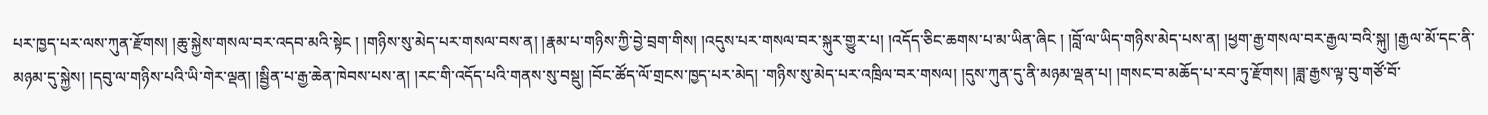པར་ཁྱད་པར་ལས་ཀུན་རྫོགས། །ཆུ་སྐྱེས་གསལ་བར་འདབ་མའི་སྟེང ། །གཉིས་སུ་མེད་པར་གསལ་བས་ན། །རྣམ་པ་གཉིས་ཀྱི་བྱེ་བྲག་གིས། །འདུས་པར་གསལ་བར་སྐུར་གྱུར་པ། །འདོད་ཅིང་ཆགས་པ་མ་ཡིན་ཞིང ། །བློ་ལ་ཡིད་གཉིས་མེད་པས་ན། །ཕྱག་རྒྱ་གསལ་བར་རྒྱལ་བའི་སྐུ། །རྒྱལ་མོ་དང་ནི་མཉམ་དུ་སྐྱེས། །དབུ་ལ་གཉིས་པའི་ཡི་གེར་ལྡན། །སྦྱིན་པ་རྒྱ་ཆེན་ཁེབས་པས་ན། །རང་གི་འདོད་པའི་གནས་སུ་བསྡུ། །བོང་ཚོད་ལོ་གྲངས་ཁྱད་པར་མེད། ་གཉིས་སུ་མེད་པར་འཁྲིལ་བར་གསལ། །དུས་ཀུན་དུ་ནི་མཉམ་ལྡན་པ། །གསང་བ་མཆོད་པ་རབ་ཏུ་རྫོགས། །ཟླ་རྒྱས་ལྟ་བུ་གཙོ་བོ་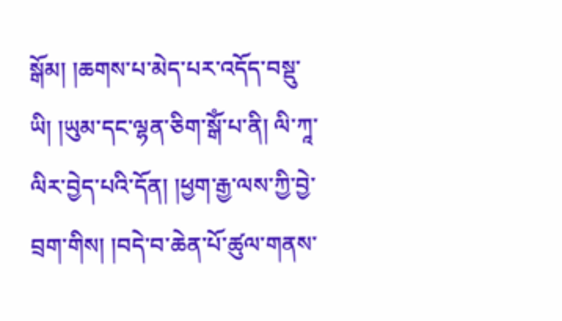སྒོམ། །ཆགས་པ་མེད་པར་འདོད་བསྡུ་ཡི། །ཡུམ་དང་ལྷན་ཅིག་སྒོཾ་པ་ནི། ལི་ཀཱ་ལིར་བྱེད་པའི་དོན། །ཕྱག་རྒྱ་ལས་ཀྱི་བྱེ་བྲག་གིས། །བདེ་བ་ཆེན་པོ་ཚུལ་གནས་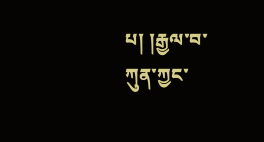པ། །རྒྱལ་བ་ཀུན་ཀྱང་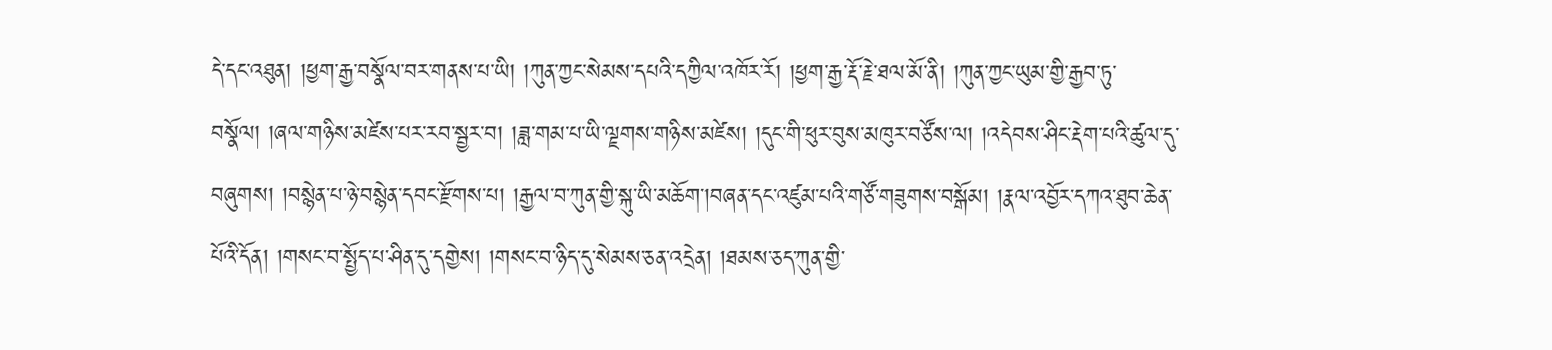དེ་དང་འཐུན། །ཕྱག་རྒྱ་བསྣོལ་བར་གནས་པ་ཡི། །ཀུན་ཀྱང་སེམས་དཔའི་དཀྱིལ་འཁོར་རོ། །ཕྱག་རྒྱ་རྡོ་རྗེ་ཐལ་མོ་ནི། །ཀུན་ཀྱང་ཡུམ་གྱི་རྒྱབ་ཏུ་བསྣོལ། །ཞལ་གཉིས་མཛེས་པར་རབ་སྦྱར་བ། །ཟླ་གམ་པ་ཡི་ལྗགས་གཉིས་མཛེས། །དུང་གི་ཕུར་བུས་མཁུར་བཙོས་ལ། །འདེབས་ཤིང་རྡེག་པའི་ཚུལ་དུ་བཞུགས། །བསྙེན་པ་ཉེ་བསྙེན་དབང་རྫོགས་པ། །རྒྱལ་བ་ཀུན་གྱི་སྐུ་ཡི་མཆོག་།བཞན་དང་འཛུམ་པའི་གཙོ་གཟུགས་བསྒོམ། །རྣལ་འབྱོར་དཀའ་ཐུབ་ཆེན་པོའི་དོན། །གསང་བ་སྤྱོད་པ་ཤིན་དུ་དགྱེས། །གསང་བ་ཉིད་དུ་སེམས་ཅན་འདྲེན། །ཐམས་ཅད་ཀུན་གྱི་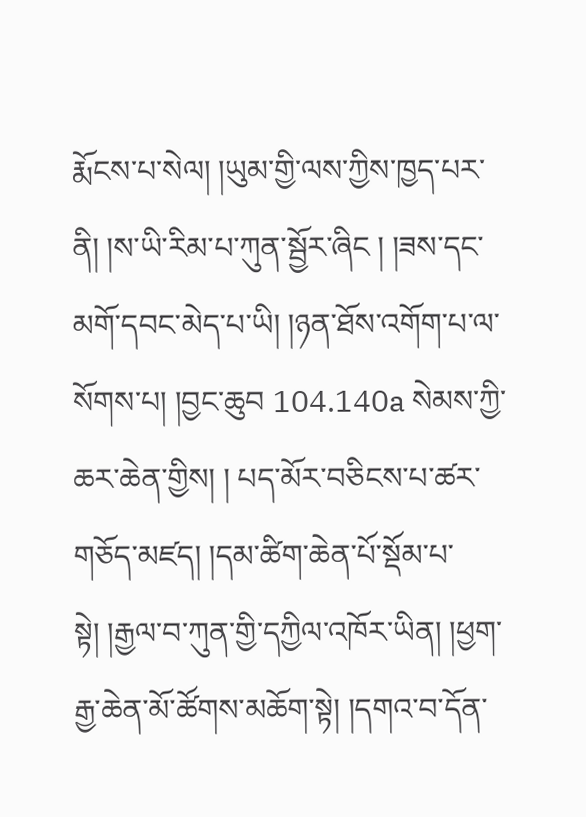རྨོངས་པ་སེལ། །ཡུམ་གྱི་ལས་ཀྱིས་ཁྱད་པར་ནི། །ས་ཡི་རིམ་པ་ཀུན་སྦྱོར་ཞིང ། །ཟས་དང་མགོ་དབང་མེད་པ་ཡི། །ཉན་ཐོས་འགོག་པ་ལ་སོགས་པ། །བྱང་ཆུབ 104.140a སེམས་ཀྱི་ཆར་ཆེན་གྱིས། ། པད་མོར་བཅིངས་པ་ཚར་གཅོད་མཛད། །དམ་ཚིག་ཆེན་པོ་སྡོམ་པ་སྟེ། །རྒྱལ་བ་ཀུན་གྱི་དཀྱིལ་འཁོར་ཡིན། །ཕྱག་རྒྱ་ཆེན་མོ་ཚོགས་མཆོག་སྟེ། །དགའ་བ་དོན་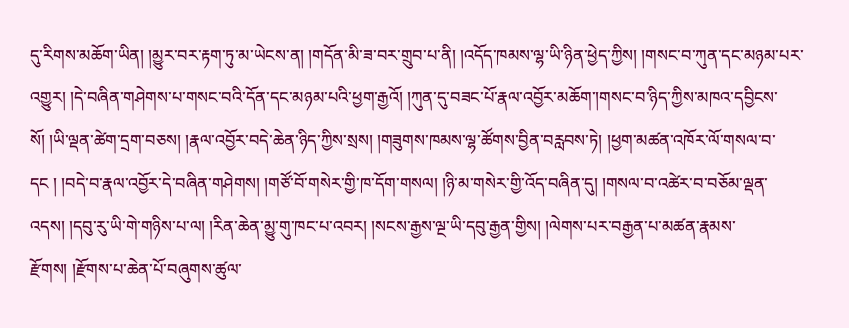དུ་རིགས་མཆོག་ཡིན། །མྱུར་བར་རྟག་ཏུ་མ་ཡེངས་ན། །གདོན་མི་ཟ་བར་གྲུབ་པ་ནི། །འདོད་ཁམས་ལྷ་ཡི་ཉིན་ཕྱེད་ཀྱིས། །གསང་བ་ཀུན་དང་མཉམ་པར་འགྱུར། །དེ་བཞིན་གཤེགས་པ་གསང་བའི་དོན་དང་མཉམ་པའི་ཕྱག་རྒྱའོ། །ཀུན་དུ་བཟང་པོ་རྣལ་འབྱོར་མཆོག་།གསང་བ་ཉིད་ཀྱིས་མཁའ་དབྱིངས་སོ། །ཡི་ལྡན་ཚེག་དྲག་བཅས། །རྣལ་འབྱོར་བདེ་ཆེན་ཉིད་ཀྱིས་སྲས། །གཟུགས་ཁམས་ལྷ་ཚོགས་བྱིན་བརླབས་ཏེ། །ཕྱག་མཚན་འཁོར་ལོ་གསལ་བ་དང ། །བདེ་བ་རྣལ་འབྱོར་དེ་བཞིན་གཤེགས། །གཙོ་བོ་གསེར་གྱི་ཁ་དོག་གསལ། །ཉི་མ་གསེར་གྱི་འོད་བཞིན་དུ། །གསལ་བ་འཚེར་བ་བཅོམ་ལྡན་འདས། །དབུ་རུ་ཡི་གེ་གཉིས་པ་ལ། །རིན་ཆེན་མྱུ་གུ་ཁང་པ་འབར། །སངས་རྒྱས་ལྔ་ཡི་དབུ་རྒྱན་གྱིས། །ལེགས་པར་བརྒྱན་པ་མཚན་རྣམས་རྫོགས། །རྫོགས་པ་ཆེན་པོ་བཞུགས་ཚུལ་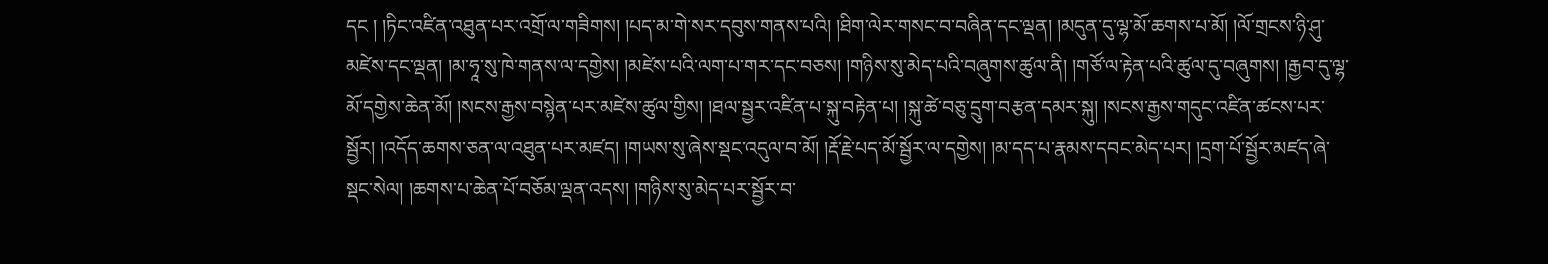དང ། །ཏིང་འཛིན་འཐུན་པར་འགྲོ་ལ་གཟིགས། །པད་མ་གེ་སར་དབུས་གནས་པའི། །ཐིག་ལེར་གསང་བ་བཞིན་དང་ལྡན། །མདུན་དུ་ལྷ་མོ་ཆགས་པ་མོ། །ལོ་གྲངས་ཉི་ཤུ་མཛེས་དང་ལྡན། །མ་ཧཱ་སུ་ཁེ་གནས་ལ་དགྱེས། །མཛེས་པའི་ལག་པ་གར་དང་བཅས། །གཉིས་སུ་མེད་པའི་བཞུགས་ཚུལ་ནི། །གཙོ་ལ་རྟེན་པའི་ཚུལ་དུ་བཞུགས། །རྒྱབ་དུ་ལྷ་མོ་དགྱེས་ཆེན་མོ། །སངས་རྒྱས་བསྙེན་པར་མཛེས་ཚུལ་གྱིས། །ཐལ་སྦྱར་འཛིན་པ་སྐུ་བརྟེན་པ། །སྐུ་ཚེ་བཅུ་དྲུག་བརྩན་དམར་སྐུ། །སངས་རྒྱས་གདུང་འཛིན་ཚངས་པར་སྦྱོར། །འདོད་ཆགས་ཅན་ལ་འཐུན་པར་མཛད། །གཡས་སུ་ཞེས་སྡང་འདུལ་བ་མོ། །རྡོ་རྗེ་པད་མོ་སྦྱོར་ལ་དགྱེས། །མ་དད་པ་རྣམས་དབང་མེད་པར། །དྲག་པོ་སྦྱོར་མཛད་ཞེ་སྡང་སེལ། །ཆགས་པ་ཆེན་པོ་བཅོམ་ལྡན་འདས། །གཉིས་སུ་མེད་པར་སྦྱོར་བ་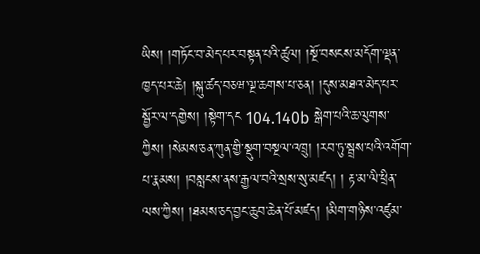ཡིས། །གཏོང་བ་མེད་པར་བསྟན་པའི་ཚུལ། །སྔོ་བསངས་མདོག་ལྡན་ཁྱད་པར་ཆེ། །སྐུ་ཚད་བཅཝ་ལྔ་ཆགས་པ་ཅན། །དུས་མཐའ་མེད་པར་སྦྱོར་ལ་དགྱེས། །སྟེག་དང 104.140b སྒེག་པའི་ཆ་ལུགས་ཀྱིས། །སེམས་ཅན་ཀུན་གྱི་སྡུག་བསྔལ་འཁྲུ། །རབ་ཏུ་སྦྲས་པའི་འགོག་པ་རྣམས། །བསླངས་ནས་རྒྱལ་བའི་སྲས་སུ་མཛད། ། རྟ་མ་ལི་ཕྲིན་ལས་ཀྱིས། །ཐམས་ཅད་བྱང་ཆུབ་ཆེན་པོ་མཛད། །མིག་གཉིས་འཛུམ་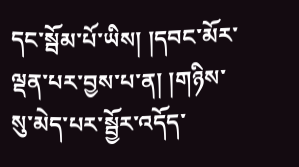དང་སྦོམ་པོ་ཡིས། །དབང་མོར་ལྡན་པར་བྱས་པ་ན། །གཉིས་སུ་མེད་པར་སྦྱོར་འདོད་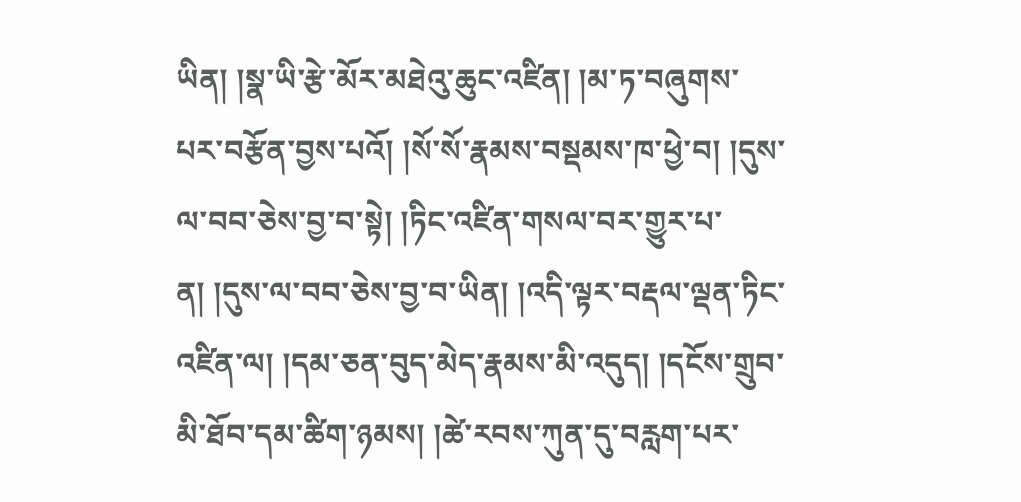ཡིན། །སྣ་ཡི་རྩེ་མོར་མཐེའུ་ཆུང་འཛིན། །མ་ཏ་བཞུགས་པར་བརྩོན་བྱས་པའོ། །སོ་སོ་རྣམས་བསྡམས་ཁ་ཕྱེ་བ། །དུས་ལ་བབ་ཅེས་བྱ་བ་སྟེ། །ཏིང་འཛིན་གསལ་བར་གྱུར་པ་ན། །དུས་ལ་བབ་ཅེས་བྱ་བ་ཡིན། །འདི་ལྟར་བརྡལ་ལྡན་ཏིང་འཛིན་ལ། །དམ་ཅན་བུད་མེད་རྣམས་མི་འདུད། །དངོས་གྲུབ་མི་ཐོབ་དམ་ཚིག་ཉམས། །ཚེ་རབས་ཀུན་དུ་བརླག་པར་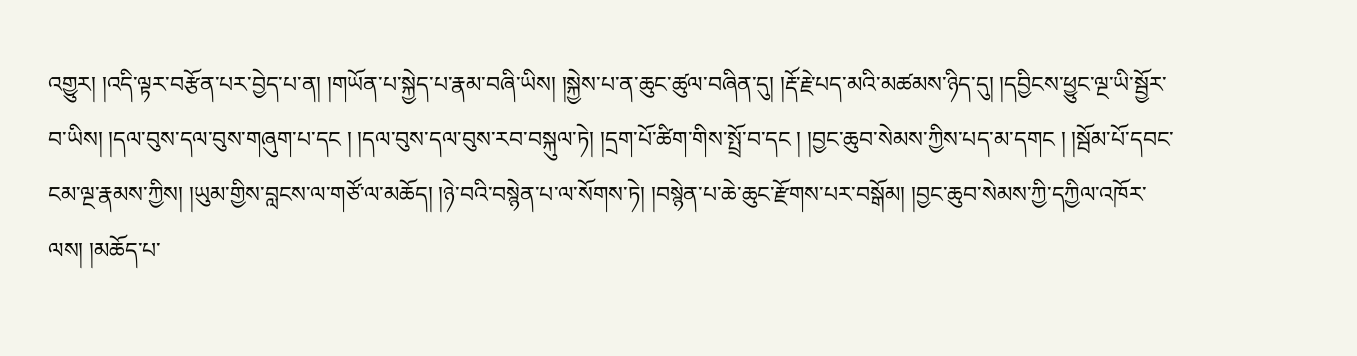འགྱུར། །འདི་ལྟར་བརྩོན་པར་བྱེད་པ་ན། །གཡོན་པ་སྐྱེད་པ་རྣམ་བཞི་ཡིས། །སྐྱེས་པ་ན་ཆུང་ཚུལ་བཞིན་དུ། །རྡོ་རྗེ་པད་མའི་མཚམས་ཉིད་དུ། །དབྱིངས་ཕྱུང་ལྔ་ཡི་སྦྱོར་བ་ཡིས། །དལ་བུས་དལ་བུས་གཞུག་པ་དང ། །དལ་བུས་དལ་བུས་རབ་བསྐུལ་ཏེ། །དྲག་པོ་ཚིག་གིས་སྤྲོ་བ་དང ། །བྱང་ཆུབ་སེམས་ཀྱིས་པད་མ་དགང ། །སྦོམ་པོ་དབང་ངམ་ལྔ་རྣམས་ཀྱིས། །ཡུམ་གྱིས་བླངས་ལ་གཙོ་ལ་མཆོད། །ཉེ་བའི་བསྙེན་པ་ལ་སོགས་ཏེ། །བསྙེན་པ་ཆེ་ཆུང་རྫོགས་པར་བསྒོམ། །བྱང་ཆུབ་སེམས་ཀྱི་དཀྱིལ་འཁོར་ལས། །མཆོད་པ་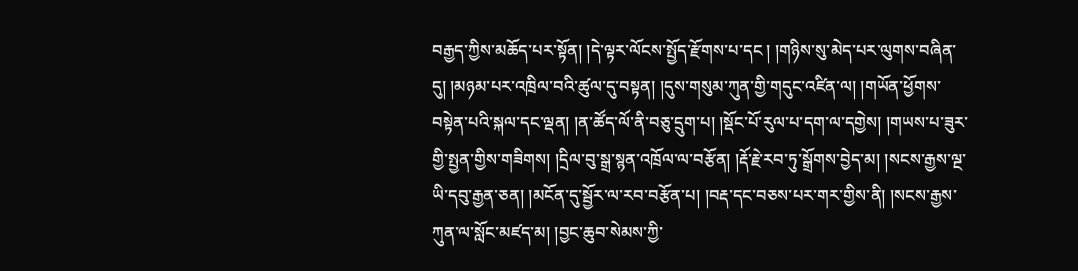བརྒྱད་ཀྱིས་མཆོད་པར་སྟོན། །དེ་ལྟར་ལོངས་སྤྱོད་རྫོགས་པ་དང ། །གཉིས་སུ་མེད་པར་ལུགས་བཞིན་དུ། །མཉམ་པར་འཁྲིལ་བའི་ཚུལ་དུ་བསྟན། །དུས་གསུམ་ཀུན་གྱི་གདུང་འཛིན་ལ། །གཡོན་ཕྱོགས་བསྟེན་པའི་སྐལ་དང་ལྡན། །ན་ཚོད་ལོ་ནི་བཅུ་དྲུག་པ། །སྡོང་པོ་རུལ་པ་དག་ལ་དགྱེས། །གཡས་པ་ཟུར་གྱི་སྤྱན་གྱིས་གཟིགས། །དྲིལ་བུ་སྒྲ་སྙན་འཁྲོལ་ལ་བརྩོན། །རྡོ་རྗེ་རབ་ཏུ་སྒྲོགས་བྱེད་མ། །སངས་རྒྱས་ལྔ་ཡི་དབུ་རྒྱན་ཅན། །མངོན་དུ་སྦྱོར་ལ་རབ་བརྩོན་པ། །བརྡ་དང་བཅས་པར་གར་གྱིས་ནི། །སངས་རྒྱས་ཀུན་ལ་སློང་མཛད་མ། །བྱང་ཆུབ་སེམས་ཀྱི་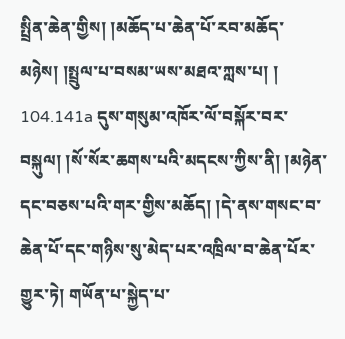སྤྲིན་ཆེན་གྱིས། །མཆོད་པ་ཆེན་པོ་རབ་མཆོད་མཉེས། །སྤྲུལ་པ་བསམ་ཡས་མཐའ་ཀླས་པ། ། 104.141a དུས་གསུམ་འཁོར་ལོ་བསྐོར་བར་བསྐུལ། །སོ་སོར་ཆགས་པའི་མདངས་ཀྱིས་ནི། །མཉེན་དང་བཅས་པའི་གར་གྱིས་མཆོད། །དེ་ནས་གསང་བ་ཆེན་པོ་དང་གཉིས་སུ་མེད་པར་འཁྲིལ་བ་ཆེན་པོར་གྱུར་ཏེ། གཡོན་པ་སྐྱེད་པ་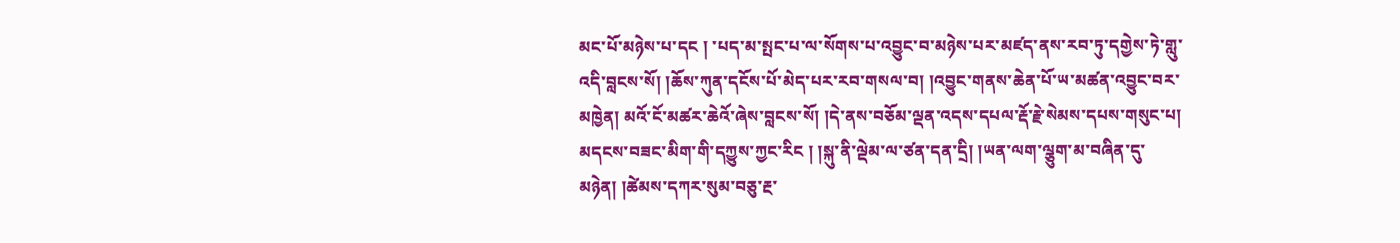མང་པོ་མཉེས་པ་དང ། ་པད་མ་སྤང་པ་ལ་སོགས་པ་འབྱུང་བ་མཉེས་པར་མཛད་ནས་རབ་ཏུ་དགྱེས་ཏེ་གླུ་འདི་བླངས་སོ། །ཆོས་ཀུན་དངོས་པོ་མེད་པར་རབ་གསལ་བ། །འབྱུང་གནས་ཆེན་པོ་ཡ་མཚན་འབྱུང་བར་མཁྱེན། མའོ་ངོ་མཚར་ཆེའོ་ཞེས་བླངས་སོ། །དེ་ནས་བཅོམ་ལྡན་འདས་དཔལ་རྡོ་རྗེ་སེམས་དཔས་གསུང་པ། མདངས་བཟང་མིག་གི་དཀྱུས་ཀྱང་རིང ། །སྐུ་ནི་ལྡེམ་ལ་ཙན་དན་དྲི། །ཡན་ལག་ལྕུག་མ་བཞིན་དུ་མཉེན། །ཚེམས་དཀར་སུམ་བཅུ་རྔ་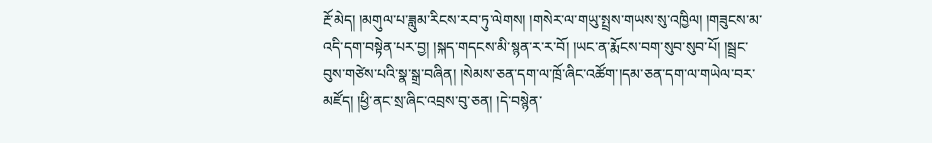རྔོ་མེད། །མགུལ་པ་ཟླུམ་རིངས་རབ་ཏུ་ལེགས། །གསེར་ལ་གཡུ་སྤྲས་གཡས་སུ་འཁྱིལ། །གཟུངས་མ་འདི་དག་བསྟེན་པར་བྱ། །སྐད་གདངས་མི་སྙན་ར་ར་བོ། །ཡང་ན་རྨོངས་བག་སུབ་སུབ་པོ། །སྦྲང་བུས་གཙེས་པའི་སྣ་སྒྲ་བཞིན། །སེམས་ཅན་དག་ལ་ཁྲོ་ཞིང་འཚོག་།དམ་ཅན་དག་ལ་གཡེལ་བར་མཛོད། །ཕྱི་ནང་སྲ་ཞིང་འབྲས་བུ་ཅན། །དེ་བསྙེན་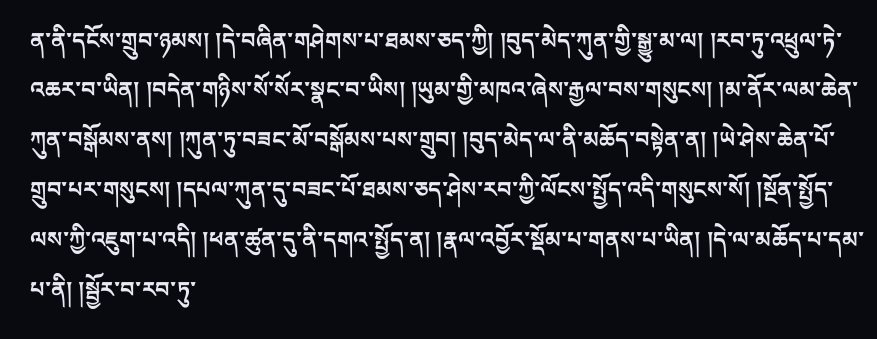ན་ནི་དངོས་གྲུབ་ཉམས། །དེ་བཞིན་གཤེགས་པ་ཐམས་ཅད་ཀྱི། །བུད་མེད་ཀུན་གྱི་སྒྱུ་མ་ལ། །རབ་ཏུ་འཕྲུལ་ཏེ་འཆར་བ་ཡིན། །བདེན་གཉིས་སོ་སོར་སྣང་བ་ཡིས། །ཡུམ་གྱི་མཁའ་ཞེས་རྒྱལ་བས་གསུངས། །མ་ནོར་ལམ་ཆེན་ཀུན་བསྒོམས་ནས། །ཀུན་ཏུ་བཟང་མོ་བསྒོམས་པས་གྲུབ། །བུད་མེད་ལ་ནི་མཆོད་བསྟེན་ན། །ཡེ་ཤེས་ཆེན་པོ་གྲུབ་པར་གསུངས། །དཔལ་ཀུན་དུ་བཟང་པོ་ཐམས་ཅད་ཤེས་རབ་ཀྱི་ལོངས་སྤྱོད་འདི་གསུངས་སོ། །སྔོན་སྤྱོད་ལས་ཀྱི་འཇུག་པ་འདི། །ཕན་ཚུན་དུ་ནི་དགའ་སྤྱོད་ན། །རྣལ་འབྱོར་སྡོམ་པ་གནས་པ་ཡིན། །དེ་ལ་མཆོད་པ་དམ་པ་ནི། །སྦྱོར་བ་རབ་ཏུ་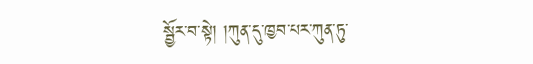སྦྱོར་བ་སྟེ། །ཀུན་དུ་ཁྱབ་པར་ཀུན་ཏུ་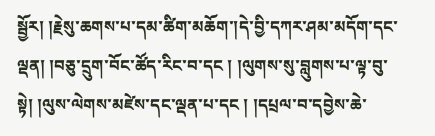སྦྱོར། །རྗེསུ་ཆགས་པ་དམ་ཚིག་མཆོག་།དེ་བྱི་དཀར་ཤམ་མདོག་དང་ལྡན། །བཅུ་དྲུག་བོང་ཚོད་རིང་བ་དང ། །ལུགས་སུ་བླུགས་པ་ལྟ་བུ་སྟེ། །ལུས་ལེགས་མཛེས་དང་ལྡན་པ་དང ། །དཔྲལ་བ་དབྱེས་ཆེ་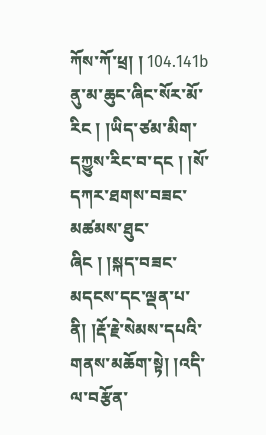ཀོས་ཀོ་ཕྲ། ། 104.141b ནུ་མ་ཆུང་ཞིང་སོར་མོ་རིང ། །ཡིད་ཙམ་མིག་དཀྱུས་རིང་བ་དང ། །སོ་དཀར་ཐགས་བཟང་མཚམས་ཐུང་ཞིང ། །སྐད་བཟང་མདངས་དང་ལྡན་པ་ནི། །རྡོ་རྗེ་སེམས་དཔའི་གནས་མཆོག་སྟེ། །འདི་ལ་བརྩོན་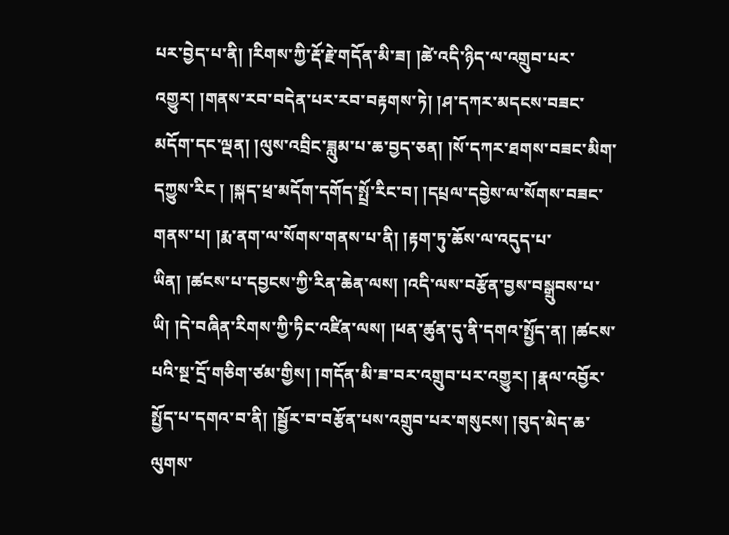པར་བྱེད་པ་ནི། །རིགས་ཀྱི་རྡོ་རྗེ་གདོན་མི་ཟ། །ཚེ་འདི་ཉིད་ལ་འགྲུབ་པར་འགྱུར། །གནས་རབ་བདེན་པར་རབ་བརྟགས་ཏེ། །ཤ་དཀར་མདངས་བཟང་མདོག་དང་ལྡན། །ལུས་འབྲིང་ཟླུམ་པ་ཆ་བྱད་ཅན། །སོ་དཀར་ཐགས་བཟང་མིག་དཀྱུས་རིང ། །སྐད་ཕྲ་མདོག་དགོད་སྤྲོ་རིང་བ། །དཔྲལ་དབྱེས་ལ་སོགས་བཟང་གནས་པ། །རྨ་ནག་ལ་སོགས་གནས་པ་ནི། །རྟག་ཏུ་ཆོས་ལ་འདུད་པ་ཡིན། །ཚངས་པ་དབྱངས་ཀྱི་རིན་ཆེན་ལས། །འདི་ལས་བརྩོན་བྱས་བསྒྲུབས་པ་ཡི། །དེ་བཞིན་རིགས་ཀྱི་ཏིང་འཛིན་ལས། །ཕན་ཚུན་དུ་ནི་དགའ་སྤྱོད་ན། །ཚངས་པའི་སྔ་དྲོ་གཅིག་ཙམ་གྱིས། །གདོན་མི་ཟ་བར་འགྲུབ་པར་འགྱུར། །རྣལ་འབྱོར་སྤྱོད་པ་དགའ་བ་ནི། །སྦྱོར་བ་བརྩོན་པས་འགྲུབ་པར་གསུངས། །བུད་མེད་ཆ་ལུགས་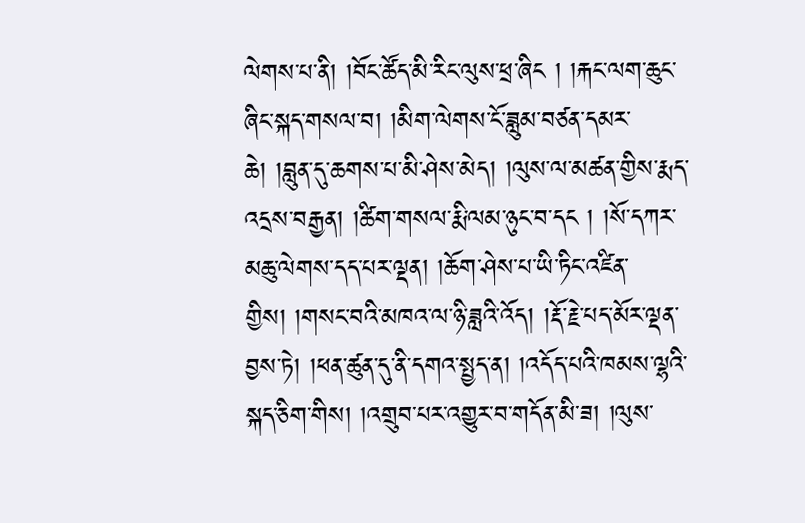ལེགས་པ་ནི། །བོང་ཚོད་མི་རིང་ལུས་ཕྲ་ཞིང ། །རྐང་ལག་ཆུང་ཞིང་སྐད་གསལ་བ། །མིག་ལེགས་ངོ་ཟླུམ་བཙན་དམར་ཆེ། །བླུན་དུ་ཆགས་པ་མི་ཤེས་མེད། །ལུས་ལ་མཚན་གྱིས་རྨད་འདྲས་བརྒྱན། །ཚིག་གསལ་རྨི་ལམ་ཉུང་བ་དང ། །སོ་དཀར་མཆུ་ལེགས་དད་པར་ལྡན། །ཆོག་ཤེས་པ་ཡི་ཏིང་འཛིན་གྱིས། །གསང་བའི་མཁའ་ལ་ཉི་ཟླའི་འོད། །རྡོ་རྗེ་པད་མོར་ལྡན་བྱས་ཏེ། །ཕན་ཚུན་དུ་ནི་དགའ་སྤྱད་ན། །འདོད་པའི་ཁམས་ལྷའི་སྐད་ཅིག་གིས། །འགྲུབ་པར་འགྱུར་བ་གདོན་མི་ཟ། །ལུས་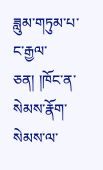ཟླུམ་གཏུམ་པ་ང་རྒྱལ་ཅན། །ཁོང་ན་སེམས་རྣོག་སེམས་ལ་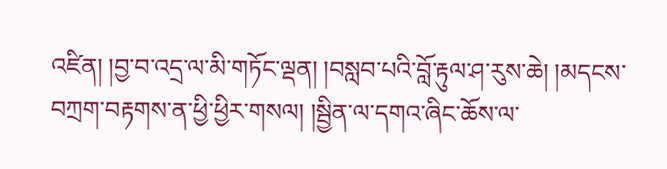འཛིན། །བྱ་བ་འདྲ་ལ་མི་གཏོང་ལྡན། །བསླབ་པའི་བློ་རྟུལ་ཤ་རུས་ཆེ། །མདངས་བཀྲག་བརྟགས་ན་ཕྱི་ཕྱིར་གསལ། །སྦྱིན་ལ་དགའ་ཞིང་ཆོས་ལ་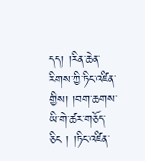དད། །རིན་ཆེན་རིགས་ཀྱི་ཏིང་འཛིན་གྱིས། །བག་ཆགས་ཡི་གེ་ཚར་གཅོད་ཅིང ། །ཏིང་འཛིན་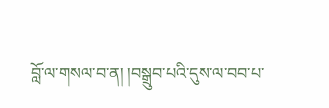བློ་ལ་གསལ་བ་ན། །བསྒྲུབ་པའི་དུས་ལ་བབ་པ་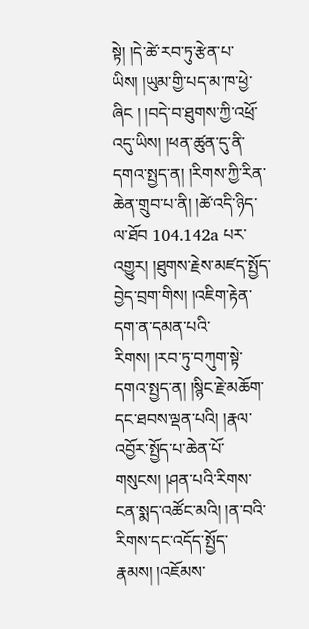སྟེ། །དེ་ཚེ་རབ་ཏུ་རྩེན་པ་ཡིས། །ཡུམ་གྱི་པད་མ་ཁ་ཕྱེ་ཞིང ། །བདེ་བ་ཐུགས་ཀྱི་འཕྲོ་འདུ་ཡིས། །ཕན་ཚུན་དུ་ནི་དགའ་སྤྱད་ན། །རིགས་ཀྱི་རིན་ཆེན་གྲུབ་པ་ནི། །ཚེ་འདི་ཉིད་ལ་ཐོབ 104.142a པར་འགྱུར། །ཐུགས་རྗེས་མཛད་སྤྱོད་བྱེད་བྲག་གིས། །འཇིག་རྟེན་དག་ན་དམན་པའི་རིགས། །རབ་ཏུ་བཀུག་སྟེ་དགའ་སྤྱད་ན། །སྙིང་རྗེ་མཆོག་དང་ཐབས་ལྡན་པའི། །རྣལ་འབྱོར་སྤྱོད་པ་ཆེན་པོ་གསུངས། །ཤན་པའི་རིགས་ངན་སྨད་འཚོང་མའི། །ན་བའི་རིགས་དང་འདོད་སྤྱོད་རྣམས། །འཇོམས་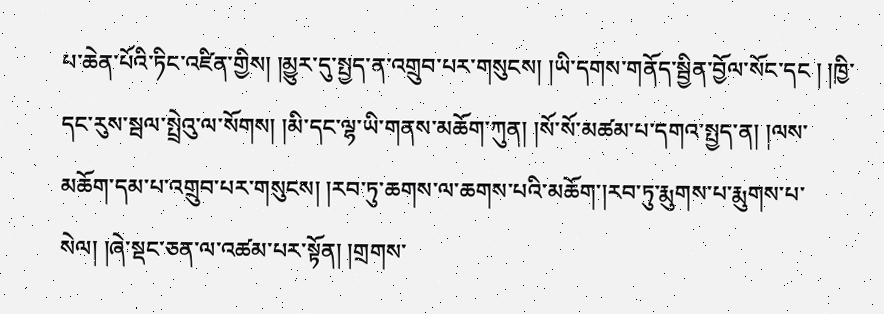པ་ཆེན་པོའི་ཏིང་འཛིན་གྱིས། །མྱུར་དུ་སྤྱད་ན་འགྲུབ་པར་གསུངས། །ཡི་དགས་གནོད་སྦྱིན་བྱོལ་སོང་དང ། །ཁྱི་དང་རུས་སྦལ་སྤྲེའུ་ལ་སོགས། །མི་དང་ལྷ་ཡི་གནས་མཆོག་ཀུན། །སོ་སོ་མཚམ་པ་དགའ་སྤྱད་ན། །ལས་མཆོག་དམ་པ་འགྲུབ་པར་གསུངས། །རབ་ཏུ་ཆགས་ལ་ཆགས་པའི་མཆོག་།རབ་ཏུ་རྨུགས་པ་རྨུགས་པ་སེལ། །ཞེ་སྡང་ཅན་ལ་འཚམ་པར་སྟོན། །གྲགས་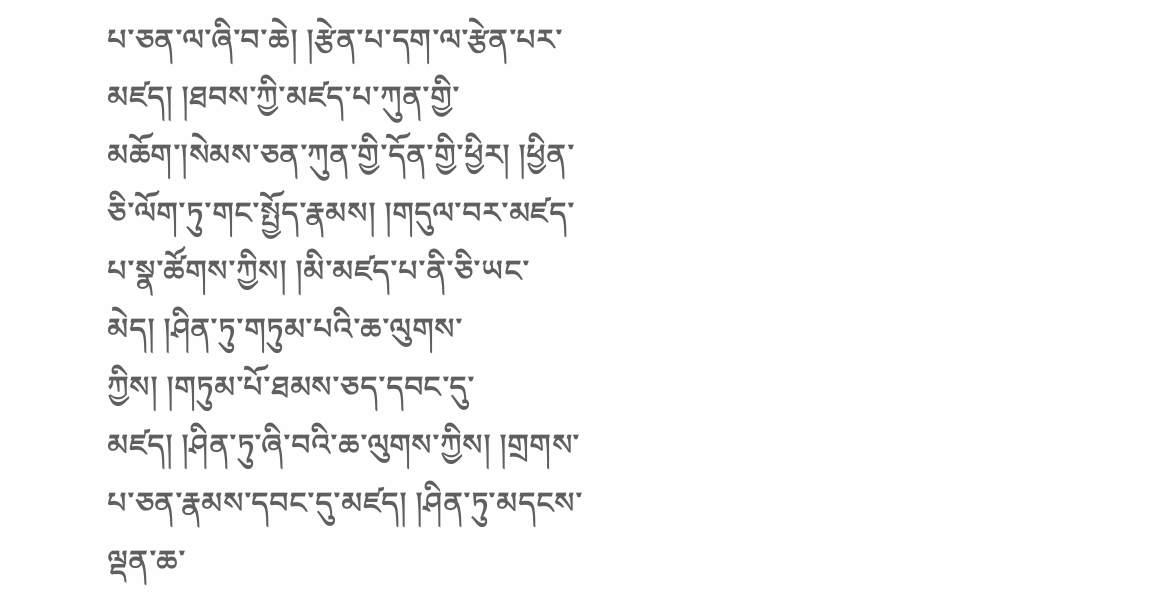པ་ཅན་ལ་ཞི་བ་ཆེ། །རྩེན་པ་དག་ལ་རྩེན་པར་མཛད། །ཐབས་ཀྱི་མཛད་པ་ཀུན་གྱི་མཆོག་།སེམས་ཅན་ཀུན་གྱི་དོན་གྱི་ཕྱིར། །ཕྱིན་ཅི་ལོག་ཏུ་གང་སྤྱོད་རྣམས། །གདུལ་བར་མཛད་པ་སྣ་ཚོགས་ཀྱིས། །མི་མཛད་པ་ནི་ཅི་ཡང་མེད། །ཤིན་ཏུ་གཏུམ་པའི་ཆ་ལུགས་ཀྱིས། །གཏུམ་པོ་ཐམས་ཅད་དབང་དུ་མཛད། །ཤིན་ཏུ་ཞི་བའི་ཆ་ལུགས་ཀྱིས། །གྲགས་པ་ཅན་རྣམས་དབང་དུ་མཛད། །ཤིན་ཏུ་མདངས་ལྡན་ཆ་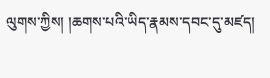ལུགས་ཀྱིས། །ཆགས་པའི་ཡིད་རྣམས་དབང་དུ་མཛད།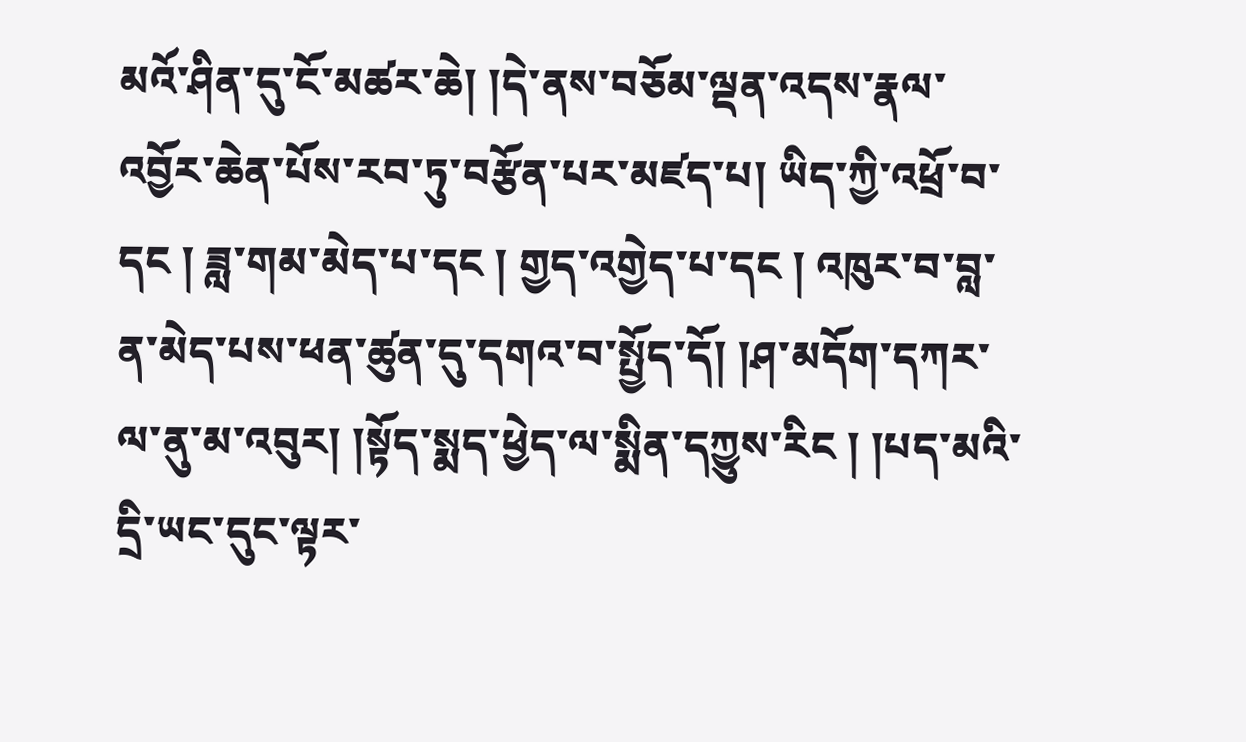མའོ་ཤིན་དུ་ངོ་མཚར་ཆེ། །དེ་ནས་བཅོམ་ལྡན་འདས་རྣལ་འབྱོར་ཆེན་པོས་རབ་ཏུ་བརྩོན་པར་མཛད་པ། ཡིད་ཀྱི་འཕྲོ་བ་དང ། ཟླ་གམ་མེད་པ་དང ། གྱད་འགྱེད་པ་དང ། འཁུར་བ་བླ་ན་མེད་པས་ཕན་ཚུན་དུ་དགའ་བ་སྤྱོད་དོ། །ཤ་མདོག་དཀར་ལ་ནུ་མ་འབུར། །སྟོད་སྨད་ཕྱེད་ལ་སྨིན་དཀྱུས་རིང ། །པད་མའི་དྲི་ཡང་དུང་ལྟར་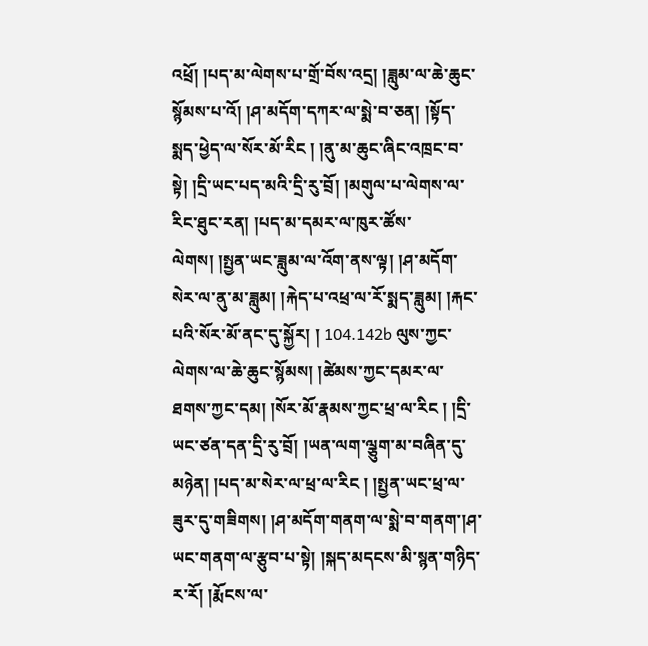འཕྲོ། །པད་མ་ལེགས་པ་གྲོ་བོས་འདྲ། །ཟླུམ་ལ་ཆེ་ཆུང་སྙོམས་པ་འོ། །ཤ་མདོག་དཀར་ལ་སྨེ་བ་ཅན། །སྟོད་སྨད་ཕྱེད་ལ་སོར་མོ་རིང ། །ནུ་མ་ཆུང་ཞིང་འཁྲང་བ་སྟེ། །དྲི་ཡང་པད་མའི་དྲི་རུ་བྲོ། །མགུལ་པ་ལེགས་ལ་རིང་ཐུང་རན། །པད་མ་དམར་ལ་ཁུར་ཚོས་ལེགས། །སྤྱན་ཡང་ཟླུམ་ལ་འོག་ནས་ལྟ། །ཤ་མདོག་སེར་ལ་ནུ་མ་ཟླུམ། །རྐེད་པ་འཕྲ་ལ་རོ་སྨད་ཟླུམ། །རྐང་པའི་སོར་མོ་ནང་དུ་སྐྱོར། ། 104.142b ལུས་ཀྱང་ལེགས་ལ་ཆེ་ཆུང་སྙོམས། །ཚེམས་ཀྱང་དམར་ལ་ཐགས་ཀྱང་དམ། །སོར་མོ་རྣམས་ཀྱང་ཕྲ་ལ་རིང ། །དྲི་ཡང་ཙན་དན་དྲི་རུ་བྲོ། །ཡན་ལག་ལྕུག་མ་བཞིན་དུ་མཉེན། །པད་མ་སེར་ལ་ཕྲ་ལ་རིང ། །སྤྱན་ཡང་ཕྲ་ལ་ཟུར་དུ་གཟིགས། །ཤ་མདོག་གནག་ལ་སྨེ་བ་གནག་།ཤ་ཡང་གནག་ལ་རྩུབ་པ་སྟེ། །སྐད་མདངས་མི་སྙན་གཉིད་ར་རོ། །རྨོངས་ལ་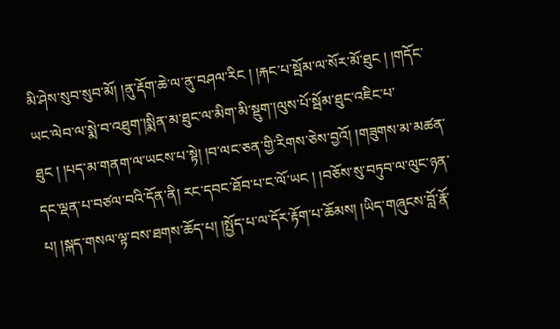མི་ཤེས་སུབ་སུབ་མོ། །ནུ་རྡོག་ཆེ་ལ་ནུ་བཤལ་རིང ། །རྐང་པ་སྦོམ་ལ་སོར་མོ་ཐུང ། །གདོང་ཡང་ལེབ་ལ་སྨེ་བ་འཐུག་།སྨིན་མ་ཐུང་ལ་མིག་མི་སྡུག་།ལུས་པོ་སྦོམ་ཐུང་འཇིང་པ་ཐུང ། །པད་མ་གནག་ལ་ཡངས་པ་སྟེ། །བ་ལང་ཅན་གྱི་རིགས་ཅེས་བྱའོ། །གཟུགས་མ་མཚན་དང་ལྡན་པ་བཙལ་བའི་དོན་ནི། རང་དབང་ཐོབ་པ་ང་ལོ་ཡང ། །བཅོས་སུ་བཏུབ་ལ་ལུང་ཉན་པ། །སྐད་གསལ་ལྟ་བས་ཐགས་ཆོད་པ། །སྤྱོད་པ་ལ་དོར་རྟོག་པ་ཆོམས། །ཡིད་གཞུངས་བློ་རྣོ་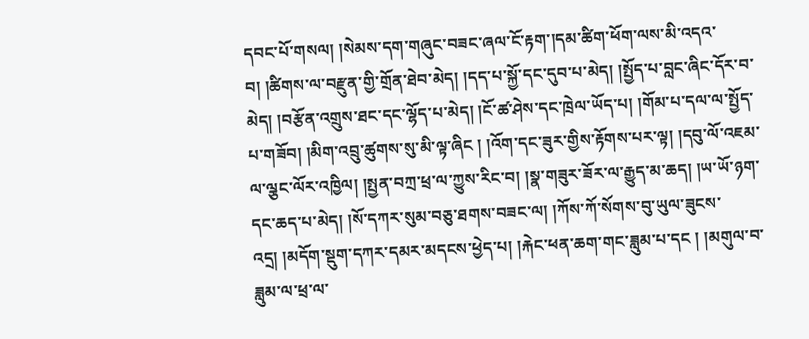དབང་པོ་གསལ། །སེམས་དག་གཞུང་བཟང་ཞལ་ངོ་རྟག་།དམ་ཚིག་ཕོག་ལས་མི་འདའ་བ། །ཚིགས་ལ་བརྫུན་གྱི་གྲོན་ཐེབ་མེད། །དད་པ་སྐྱོ་དང་དུབ་པ་མེད། །སྤྱོད་པ་བླང་ཞིང་དོར་བ་མེད། །བརྩོན་འགྲུས་ཐང་དང་ལྷོད་པ་མེད། །ངོ་ཚ་ཤེས་དང་ཁྲེལ་ཡོད་པ། །གོམ་པ་དལ་ལ་སྤྱོད་པ་གཟོབ། །མིག་འབྲུ་ཚུགས་སུ་མི་ལྟ་ཞིང ། །འོག་དང་ཟུར་གྱིས་རྟོགས་པར་ལྟ། །དབུ་ལོ་འཇམ་ལ་ལྕང་ལོར་འཁྱིལ། །སྤྱན་བཀྲ་ཕྲ་ལ་ཀྱུས་རིང་བ། །སྣ་གཟུར་ཟོར་ལ་རྒྱུད་མ་ཆད། །ཡ་ཡོ་ཉག་དང་ཆད་པ་མེད། །སོ་དཀར་སུམ་བཅུ་ཐགས་བཟང་ལ། །ཀོས་ཀོ་སོགས་བུ་ཡུལ་ཟུངས་འདྲ། །མདོག་སྡུག་དཀར་དམར་མདངས་ཕྱེད་པ། །རྐེང་ཕན་ཆག་གང་ཟླུམ་པ་དང ། །མགུལ་བ་ཟླུམ་ལ་ཕྲ་ལ་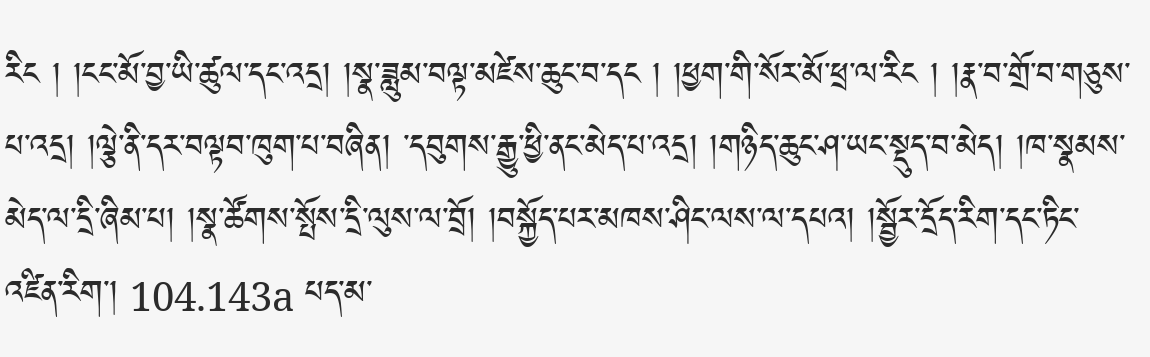རིང ། །ངང་མོ་བྱ་ཡི་ཚུལ་དང་འདྲ། །སྣ་ཟླུམ་བལྟ་མཛེས་ཆུང་བ་དང ། །ཕྱག་གི་སོར་མོ་ཕྲ་ལ་རིང ། །རྣ་བ་གྲོ་བ་གཅུས་པ་འདྲ། །ལྕེ་ནི་དར་བལྟབ་ཁུག་པ་བཞིན། ་དབུགས་རྒྱུ་ཕྱི་ནང་མེད་པ་འདྲ། །གཉིད་ཆུང་ཤ་ཡང་སྡུད་བ་མེད། །ཁ་སྣམས་མེད་ལ་དྲི་ཞིམ་པ། །སྣ་ཚོགས་སྤོས་དྲི་ལུས་ལ་བྲོ། །བསྐྱོད་པར་མཁས་ཤིང་ལས་ལ་དཔའ། །སྦྱོར་དྲོད་རིག་དང་ཏིང་འཛིན་རིག་། 104.143a པད་མ་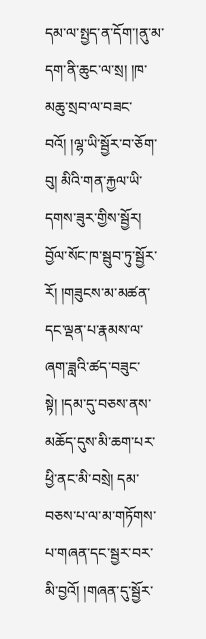དམ་ལ་སྤྱད་ན་དོག་།ནུ་མ་དག་ནི་ཆུང་ལ་སྲ། །ཁ་མཆུ་སྲབ་ལ་བཟང་བའོ། །ལྷ་ཡི་སྦྱོར་བ་ཅོག་བུ། མིའི་གན་རྐྱལ་ཡི་དགས་ཟུར་གྱིས་སྦྱོར། བྱོལ་སོང་ཁ་སྦུབ་ཏུ་སྦྱོར་རོ། །གཟུངས་མ་མཚན་དང་ལྡན་པ་རྣམས་ལ་ཞག་ཟླའི་ཚད་བཟུང་སྟེ། །དམ་དུ་བཅས་ནས་མཆོད་དུས་མི་ཆག་པར་ཕྱི་ནང་མི་བསྲེ། དམ་བཅས་པ་ལ་མ་གཏོགས་པ་གཞན་དང་སྦྱར་བར་མི་བྱའོ། །གཞན་དུ་སྦྱོར་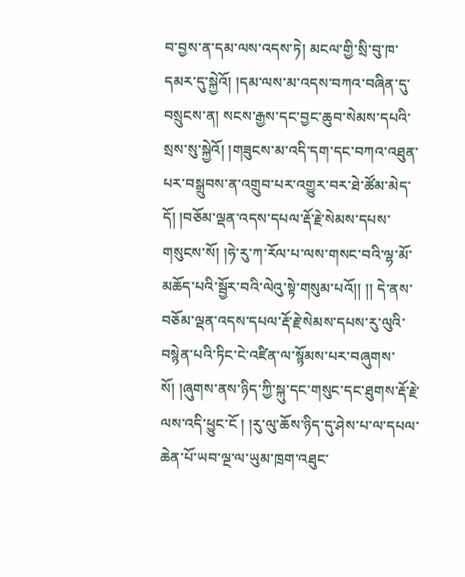བ་བྱས་ན་དམ་ལས་འདས་ཏེ། མངལ་གྱི་སྲི་བུ་ཁ་དམར་དུ་སྐྱེའོ། །དམ་ལས་མ་འདས་བཀའ་བཞིན་དུ་བསྲུངས་ན། སངས་རྒྱས་དང་བྱང་ཆུབ་སེམས་དཔའི་སྲས་སུ་སྐྱེའོ། །གཟུངས་མ་འདི་དག་དང་བཀའ་འཐུན་པར་བསྒྲུབས་ན་འགྲུབ་པར་འགྱུར་བར་ཐེ་ཚོམ་མེད་དོ། །བཅོམ་ལྡན་འདས་དཔལ་རྡོ་རྗེ་སེམས་དཔས་གསུངས་སོ། །ཧེ་རུ་ཀ་རོལ་པ་ལས་གསང་བའི་ལྷ་མོ་མཆོད་པའི་སྦྱོར་བའི་ལེའུ་སྟེ་གསུམ་པའོ།། །། དེ་ནས་བཅོམ་ལྡན་འདས་དཔལ་རྡོ་རྗེ་སེམས་དཔས་རུ་ལུའི་བསྙེན་པའི་ཏིང་ངེ་འཛིན་ལ་སྙོམས་པར་བཞུགས་སོ། །ཞུགས་ནས་ཉིད་ཀྱི་སྐུ་དང་གསུང་དང་ཐུགས་རྡོ་རྗེ་ལས་འདི་ཕྱུང་ངོ ། །རུ་ལུ་ཆོས་ཉིད་དུ་ཤེས་པ་ལ་དཔལ་ཆེན་པོ་ཡབ་ལྔ་ལ་ཡུམ་ཁྲག་འཐུང་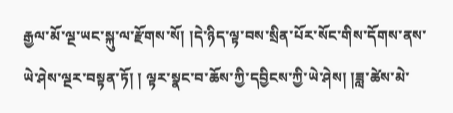རྒྱལ་མོ་ལྔ་ཡང་སྐུ་ལ་རྫོགས་སོ། །དེ་ཉིད་ལྟ་བས་སྲིན་པོར་སོང་གིས་དོགས་ནས་ཡེ་ཤེས་ལྔར་བསྟན་ཏོ། ། ལྟར་སྣང་བ་ཆོས་ཀྱི་དབྱིངས་ཀྱི་ཡེ་ཤེས། །ཟླ་ཚེས་མེ་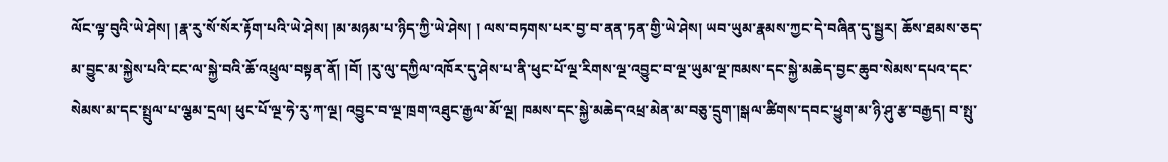ལོང་ལྟ་བུའི་ཡེ་ཤེས། །རྣ་རུ་སོ་སོར་རྟོག་པའི་ཡེ་ཤེས། །མ་མཉམ་པ་ཉིད་ཀྱི་ཡེ་ཤེས། ། ལས་བཏགས་པར་བྱ་བ་ནན་ཏན་གྱི་ཡེ་ཤེས། ཡབ་ཡུམ་རྣམས་ཀྱང་དེ་བཞིན་དུ་སྦྱར། ཆོས་ཐམས་ཅད་མ་བྱུང་མ་སྐྱེས་པའི་ངང་ལ་སྐྱེ་བའི་ཆོ་འཕྲུལ་བསྟན་ནོ། །བོ། །རུ་ལུ་དཀྱིལ་འཁོར་དུ་ཤེས་པ་ནི་ཕུང་པོ་ལྔ་རིགས་ལྔ་འབྱུང་བ་ལྔ་ཡུམ་ལྔ་ཁམས་དང་སྐྱེ་མཆེད་བྱང་ཆུབ་སེམས་དཔའ་དང་སེམས་མ་དང་སྤྲུལ་པ་ལྕམ་དྲལ། ཕུང་པོ་ལྔ་ཧེ་རུ་ཀ་ལྔ། འབྱུང་བ་ལྔ་ཁྲག་འཐུང་རྒྱལ་མོ་ལྔ། ཁམས་དང་སྐྱེ་མཆེད་འཕྲ་མེན་མ་བཅུ་དྲུག་།སྒལ་ཚིགས་དབང་ཕྱུག་མ་ཉི་ཤུ་རྩ་བརྒྱད། བ་སྤུ་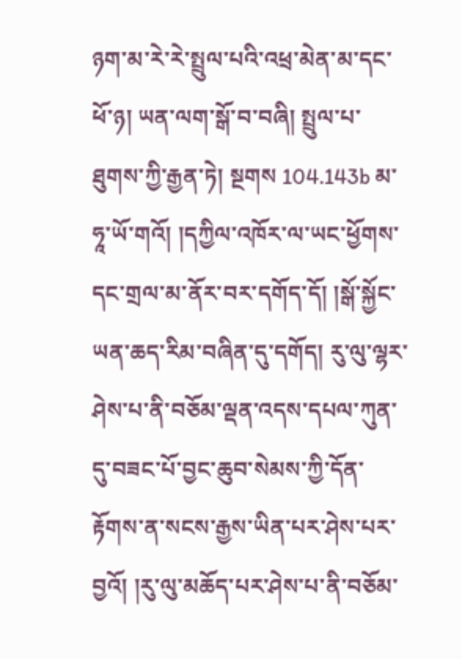ཉག་མ་རེ་རེ་སྤྲུལ་པའི་འཕྲ་མེན་མ་དང་ཕོ་ཉ། ཡན་ལག་སྒོ་བ་བཞི། སྤྲུལ་པ་ཐུགས་ཀྱི་རྒྱན་ཏེ། སྔགས 104.143b མ་ཧཱ་ཡོ་གའོ། །དཀྱིལ་འཁོར་ལ་ཡང་ཕྱོགས་དང་གྲལ་མ་ནོར་བར་དགོད་དོ། །སྒོ་སྐྱོང་ཡན་ཆད་རིམ་བཞིན་དུ་དགོད། རུ་ལུ་ལྷར་ཤེས་པ་ནི་བཅོམ་ལྡན་འདས་དཔལ་ཀུན་དུ་བཟང་པོ་བྱང་ཆུབ་སེམས་ཀྱི་དོན་རྟོགས་ན་སངས་རྒྱས་ཡིན་པར་ཤེས་པར་བྱའོ། །རུ་ལུ་མཆོད་པར་ཤེས་པ་ནི་བཅོམ་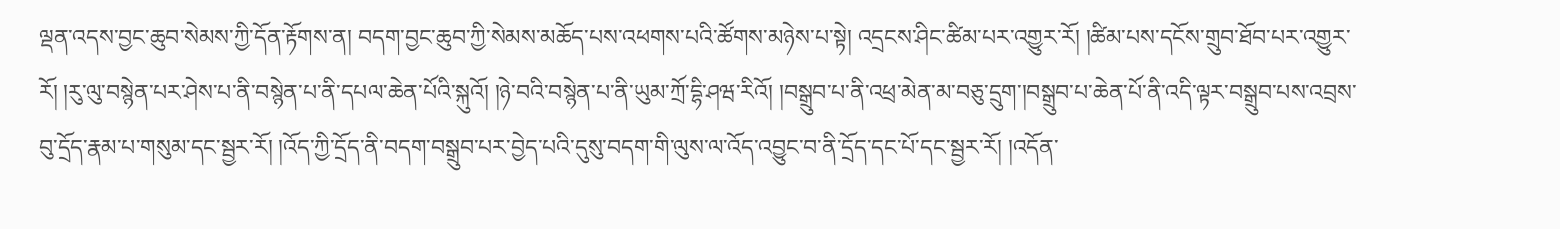ལྡན་འདས་བྱང་ཆུབ་སེམས་ཀྱི་དོན་རྟོགས་ན། བདག་བྱང་ཆུབ་ཀྱི་སེམས་མཆོད་པས་འཕགས་པའི་ཚོགས་མཉེས་པ་སྟེ། འདྲངས་ཤིང་ཚིམ་པར་འགྱུར་རོ། །ཚིམ་པས་དངོས་གྲུབ་ཐོབ་པར་འགྱུར་རོ། །རུ་ལུ་བསྙེན་པར་ཤེས་པ་ནི་བསྙེན་པ་ནི་དཔལ་ཆེན་པོའི་སྐུའོ། །ཉེ་བའི་བསྙེན་པ་ནི་ཡུམ་ཀྲོ་དྷི་ཤཝ་རིའོ། །བསྒྲུབ་པ་ནི་འཕྲ་མེན་མ་བཅུ་དྲུག་།བསྒྲུབ་པ་ཆེན་པོ་ནི་འདི་ལྟར་བསྒྲུབ་པས་འབྲས་བུ་དྲོད་རྣམ་པ་གསུམ་དང་སྦྱར་རོ། །འོད་ཀྱི་དྲོད་ནི་བདག་བསྒྲུབ་པར་བྱེད་པའི་དུསུ་བདག་གི་ལུས་ལ་འོད་འབྱུང་བ་ནི་དྲོད་དང་པོ་དང་སྦྱར་རོ། །འདོན་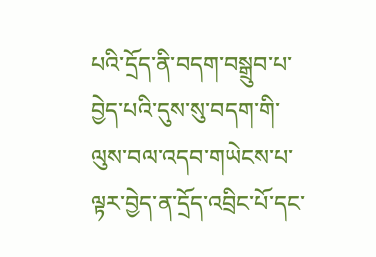པའི་དྲོད་ནི་བདག་བསྒྲུབ་པ་བྱེད་པའི་དུས་སུ་བདག་གི་ལུས་བལ་འདབ་གཡེངས་པ་ལྟར་བྱེད་ན་དྲོད་འབྲིང་པོ་དང་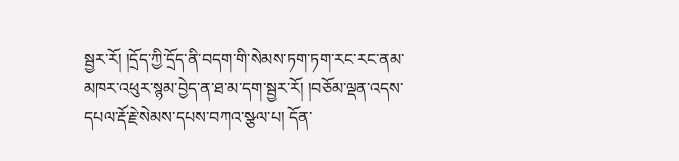སྦྱར་རོ། །དྲོད་ཀྱི་དྲོད་ནི་བདག་གི་སེམས་ཏག་ཏག་རང་རང་ནམ་མཁར་འཕུར་སྙམ་བྱེད་ན་ཐ་མ་དག་སྦྱར་རོ། །བཅོམ་ལྡན་འདས་དཔལ་རྡོ་རྗེ་སེམས་དཔས་བཀའ་སྩལ་པ། དོན་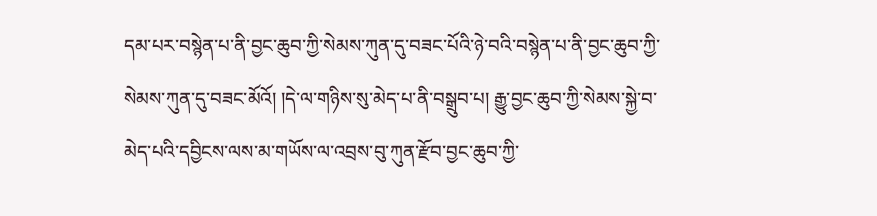དམ་པར་བསྙེན་པ་ནི་བྱང་ཆུབ་ཀྱི་སེམས་ཀུན་དུ་བཟང་པོའི་ཉེ་བའི་བསྙེན་པ་ནི་བྱང་ཆུབ་ཀྱི་སེམས་ཀུན་དུ་བཟང་མོའོ། །དེ་ལ་གཉིས་སུ་མེད་པ་ནི་བསྒྲུབ་པ། རྒྱུ་བྱང་ཆུབ་ཀྱི་སེམས་སྐྱེ་བ་མེད་པའི་དབྱིངས་ལས་མ་གཡོས་ལ་འབྲས་བུ་ཀུན་རྫོབ་བྱང་ཆུབ་ཀྱི་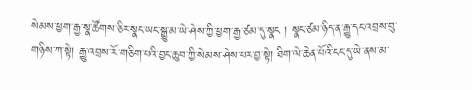སེམས་ཕྱག་རྒྱ་སྣ་ཚོགས་ཅིར་སྣང་ཡང་སྒྱུ་མ་ཡེ་ཤེས་ཀྱི་ཕྱག་རྒྱ་ཙམ་དུ་སྣང ། སྣང་ཙམ་ཉིད་ན་རྒྱུ་དང་འབྲས་བུ་གཉིས་ཀ་སྟེ། རྒྱུ་འབྲས་རོ་གཅིག་པའི་བྱང་ཆུབ་ཀྱི་སེམས་ཤེས་པར་བྱ་སྟེ། ཐིག་ལེ་ཆེན་པོའི་ངང་དུ་ཡེ་ནས་མ་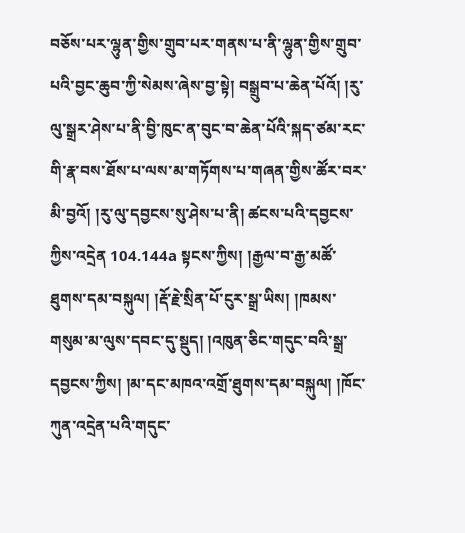བཅོས་པར་ལྷུན་གྱིས་གྲུབ་པར་གནས་པ་ནི་ལྷུན་གྱིས་གྲུབ་པའི་བྱང་ཆུབ་ཀྱི་སེམས་ཞེས་བྱ་སྟེ། བསྒྲུབ་པ་ཆེན་པོའོ། །རུ་ལུ་སྒྲར་ཤེས་པ་ནི་བྱི་ཁུང་ན་བུང་བ་ཆེན་པོའི་སྐད་ཙམ་རང་གི་རྣ་བས་ཐོས་པ་ལས་མ་གཏོགས་པ་གཞན་གྱིས་ཚོར་བར་མི་བྱའོ། །རུ་ལུ་དབྱངས་སུ་ཤེས་པ་ནི། ཚངས་པའི་དབྱངས་ཀྱིས་འདྲེན 104.144a སྟངས་ཀྱིས། །རྒྱལ་བ་རྒྱ་མཚོ་ཐུགས་དམ་བསྐུལ། །རྡོ་རྗེ་སྲིན་པོ་ངུར་སྒྲ་ཡིས། །ཁམས་གསུམ་མ་ལུས་དབང་དུ་སྡུད། །འཁུན་ཅིང་གདུང་བའི་སྒྲ་དབྱངས་ཀྱིས། །མ་དང་མཁའ་འགྲོ་ཐུགས་དམ་བསྐུལ། །ཁོང་ཀུན་འདྲེན་པའི་གདུང་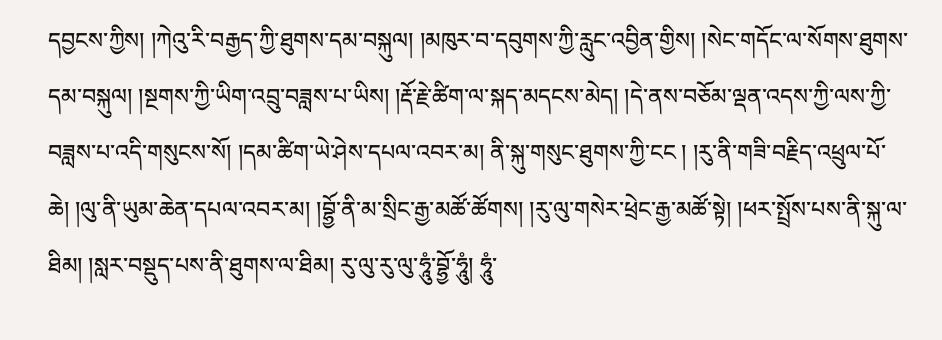དབྱངས་ཀྱིས། །ཀེའུ་རི་བརྒྱད་ཀྱི་ཐུགས་དམ་བསྐུལ། །མཁུར་བ་དབུགས་ཀྱི་རླུང་འབྱིན་གྱིས། །སེང་གདོང་ལ་སོགས་ཐུགས་དམ་བསྐུལ། །སྔགས་ཀྱི་ཡིག་འབྲུ་བཟླས་པ་ཡིས། །རྡོ་རྗེ་ཚིག་ལ་སྐད་མདངས་མེད། །དེ་ནས་བཅོམ་ལྡན་འདས་ཀྱི་ལས་ཀྱི་བཟླས་པ་འདི་གསུངས་སོ། །དམ་ཚིག་ཡེ་ཤེས་དཔལ་འབར་མ། ནི་སྐུ་གསུང་ཐུགས་ཀྱི་ངང ། །རུ་ནི་གཟི་བརྗིད་འཕྲུལ་པོ་ཆེ། །ལུ་ནི་ཡུམ་ཆེན་དཔལ་འབར་མ། །བྷྱོ་ནི་མ་སྲིང་རྒྱ་མཚོ་ཚོགས། །རུ་ལུ་གསེར་ཕྲེང་རྒྱ་མཚོ་སྟེ། །ཕར་སྤྲོས་པས་ནི་སྐུ་ལ་ཐིམ། །སླར་བསྡུད་པས་ནི་ཐུགས་ལ་ཐིམ། རུ་ལུ་རུ་ལུ་ཧཱུཾ་བྷྱོ་ཧཱུཾ། ཧཱུཾ་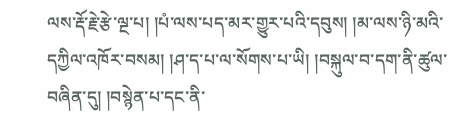ལས་རྡོ་རྗེ་རྩེ་ལྔ་པ། །པཾ་ལས་པད་མར་གྱུར་པའི་དབུས། །མ་ལས་ཉི་མའི་དཀྱིལ་འཁོར་བསམ། །ཤ་ད་པ་ལ་སོགས་པ་ཡི། །བསྐུལ་བ་དག་ནི་ཚུལ་བཞིན་དུ། །བསྙེན་པ་དང་ནི་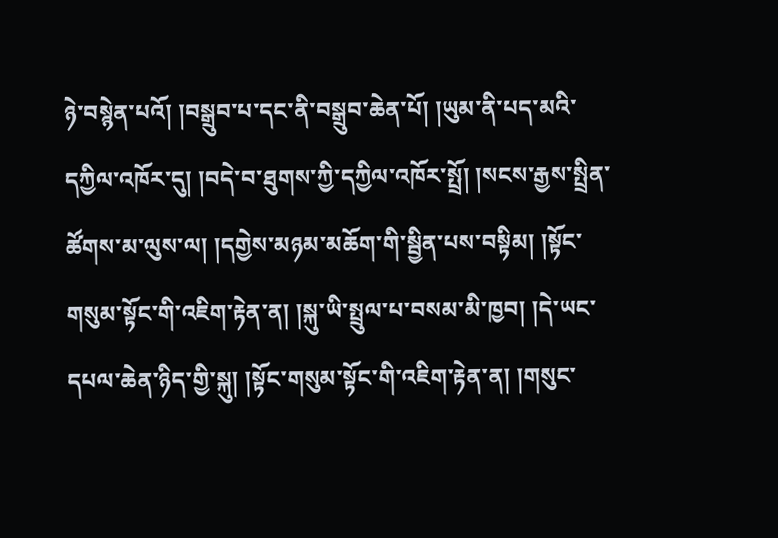ཉེ་བསྙེན་པའོ། །བསྒྲུབ་པ་དང་ནི་བསྒྲུབ་ཆེན་པོ། །ཡུམ་ནི་པད་མའི་དཀྱིལ་འཁོར་དུ། །བདེ་བ་ཐུགས་ཀྱི་དཀྱིལ་འཁོར་སྤྲོ། །སངས་རྒྱས་སྤྲིན་ཚོགས་མ་ལུས་ལ། །དགྱེས་མཉམ་མཆོག་གི་སྦྱིན་པས་བསྟིམ། །སྟོང་གསུམ་སྟོང་གི་འཇིག་རྟེན་ན། །སྐུ་ཡི་སྤྲུལ་པ་བསམ་མི་ཁྱབ། །དེ་ཡང་དཔལ་ཆེན་ཉིད་གྱི་སྐུ། །སྟོང་གསུམ་སྟོང་གི་འཇིག་རྟེན་ན། །གསུང་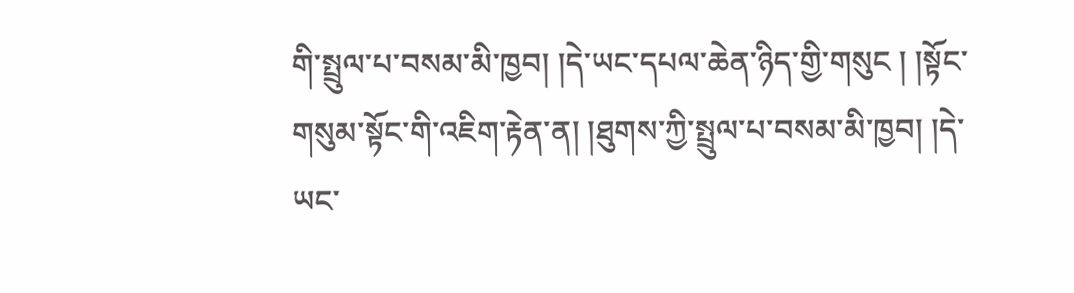གི་སྤྲུལ་པ་བསམ་མི་ཁྱབ། །དེ་ཡང་དཔལ་ཆེན་ཉིད་གྱི་གསུང ། །སྟོང་གསུམ་སྟོང་གི་འཇིག་རྟེན་ན། །ཐུགས་ཀྱི་སྤྲུལ་པ་བསམ་མི་ཁྱབ། །དེ་ཡང་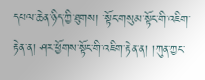དཔལ་ཆེན་ཉིད་ཀྱི་ཐུགས། ་སྟོང་གསུམ་སྟོང་གི་འཇིག་རྟེན་ན། ཤར་ཕྱོགས་སྟོང་གི་འཇིག་རྟེན་ན། །ཀུན་ཀྱང་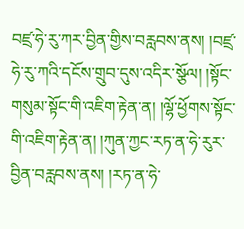བཛྲ་ཧེ་རུ་ཀར་བྱིན་གྱིས་བརླབས་ནས། །བཛྲ་ཧེ་རུ་ཀའི་དངོས་གྲུབ་དུས་འདིར་སྩོལ། །སྟོང་གསུམ་སྟོང་གི་འཇིག་རྟེན་ན། །ལྷོ་ཕྱོགས་སྟོང་གི་འཇིག་རྟེན་ན། །ཀུན་ཀྱང་རཏ་ན་ཧེ་རུར་བྱིན་བརླབས་ནས། །རཏ་ན་ཧེ་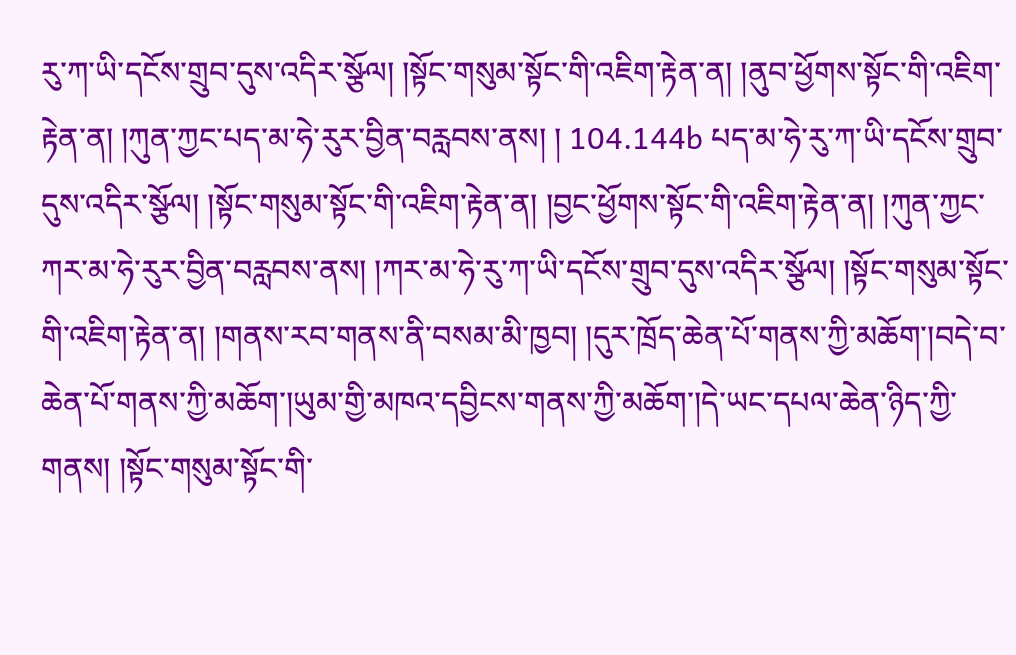རུ་ཀ་ཡི་དངོས་གྲུབ་དུས་འདིར་སྩོལ། །སྟོང་གསུམ་སྟོང་གི་འཇིག་རྟེན་ན། །ནུབ་ཕྱོགས་སྟོང་གི་འཇིག་རྟེན་ན། །ཀུན་ཀྱང་པད་མ་ཧེ་རུར་བྱིན་བརླབས་ནས། ། 104.144b པད་མ་ཧེ་རུ་ཀ་ཡི་དངོས་གྲུབ་དུས་འདིར་སྩོལ། །སྟོང་གསུམ་སྟོང་གི་འཇིག་རྟེན་ན། །བྱང་ཕྱོགས་སྟོང་གི་འཇིག་རྟེན་ན། །ཀུན་ཀྱང་ཀར་མ་ཧེ་རུར་བྱིན་བརླབས་ནས། །ཀར་མ་ཧེ་རུ་ཀ་ཡི་དངོས་གྲུབ་དུས་འདིར་སྩོལ། །སྟོང་གསུམ་སྟོང་གི་འཇིག་རྟེན་ན། །གནས་རབ་གནས་ནི་བསམ་མི་ཁྱབ། །དུར་ཁྲོད་ཆེན་པོ་གནས་ཀྱི་མཆོག་།བདེ་བ་ཆེན་པོ་གནས་ཀྱི་མཆོག་།ཡུམ་གྱི་མཁའ་དབྱིངས་གནས་ཀྱི་མཆོག་།དེ་ཡང་དཔལ་ཆེན་ཉིད་ཀྱི་གནས། །སྟོང་གསུམ་སྟོང་གི་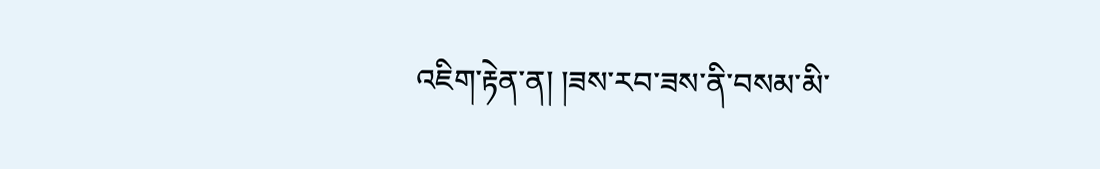འཇིག་རྟེན་ན། །ཟས་རབ་ཟས་ནི་བསམ་མི་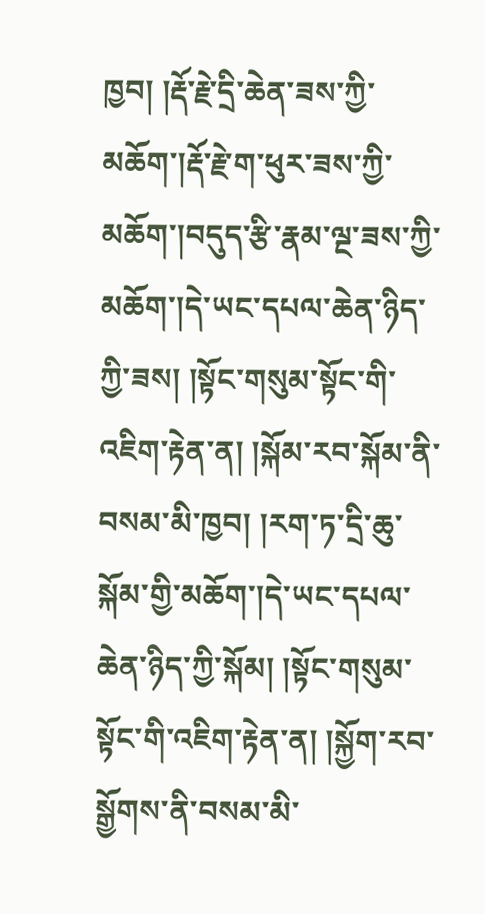ཁྱབ། །རྡོ་རྗེ་དྲི་ཆེན་ཟས་ཀྱི་མཆོག་།རྡོ་རྗེ་ག་ཕུར་ཟས་ཀྱི་མཆོག་།བདུད་རྩི་རྣམ་ལྔ་ཟས་ཀྱི་མཆོག་།དེ་ཡང་དཔལ་ཆེན་ཉིད་ཀྱི་ཟས། །སྟོང་གསུམ་སྟོང་གི་འཇིག་རྟེན་ན། །སྐོམ་རབ་སྐོམ་ནི་བསམ་མི་ཁྱབ། །རག་ཏ་དྲི་ཆུ་སྐོམ་གྱི་མཆོག་།དེ་ཡང་དཔལ་ཆེན་ཉིད་ཀྱི་སྐོམ། །སྟོང་གསུམ་སྟོང་གི་འཇིག་རྟེན་ན། །སྐྱོག་རབ་སྒྱོགས་ནི་བསམ་མི་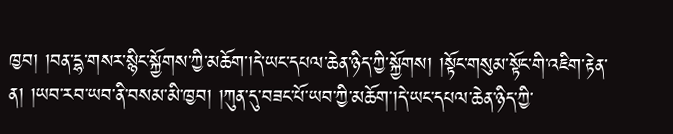ཁྱབ། །བན་དྷ་གསར་སྙིང་སྐྱོགས་ཀྱི་མཆོག་།དེ་ཡང་དཔལ་ཆེན་ཉིད་ཀྱི་སྐྱོགས། །སྟོང་གསུམ་སྟོང་གི་འཇིག་རྟེན་ན། །ཡབ་རབ་ཡབ་ནི་བསམ་མི་ཁྱབ། །ཀུན་དུ་བཟང་པོ་ཡབ་ཀྱི་མཆོག་།དེ་ཡང་དཔལ་ཆེན་ཉིད་ཀྱི་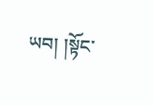ཡབ། །སྟོང་